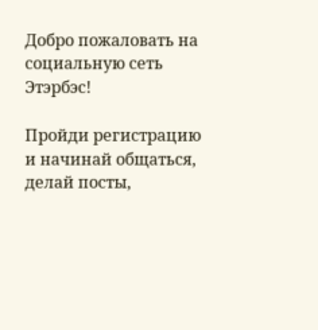Добро пожаловать на социальную сеть Этэрбэс!

Пройди регистрацию и начинай общаться, делай посты,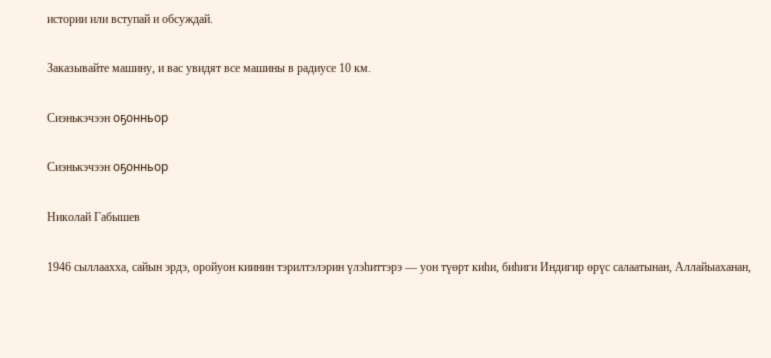истории или вступай и обсуждай.

Заказывайте машину, и вас увидят все машины в радиусе 10 км.

Сиэнькэчээн оҕонньор

Сиэнькэчээн оҕонньор

Николай Габышев

1946 сыллаахха, сайын эрдэ, оройуон киинин тэрилтэлэрин үлэһиттэрэ — уон түөрт киһи, биһиги Индигир өрүс салаатынан, Аллайыаханан,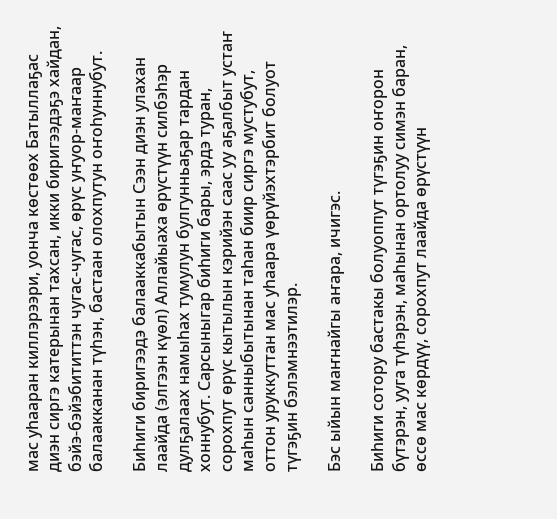мас уһааран киллэрээри, уонча көстөөх Батыллаҕас диэн сиргэ катерынан тахсан, икки биригээдэҕэ хайдан, бэйэ-бэйэбититтэн чугас-чугас, өрүс уҥуор-маҥаар балаакканан түһэн, бастаан олохпутун оҥоһуннубут.

Биһиги биригээдэ балааккабытын Сээн диэн улахан лаайда (элгээн күөл) Аллайыаха өрүстүүн силбэһэр дулҕалаах намыһах тумулун булгунньаҕар тардан хоннубут. Сарсыныгар биһиги бары, эрдэ туран, сорохпут өрүс кытылын кэрийэн саас уу аҕалбыт устаҥ маһын санныбытынан таһан биир сиргэ мустубут, оттон уруккуттан мас уһаара үөрүйэхтэрбит болуот түгэҕин бэлэмнээтилэр.

Бэс ыйын маҥнайгы аҥара, ичигэс.

Биһиги сотору бастакы болуоппут түгэҕин оҥорон бүтэрэн, ууга түһэрэн, маһынан ортолуу симэн баран, өссө мас көрдүү, сорохпут лаайда өрүстүүн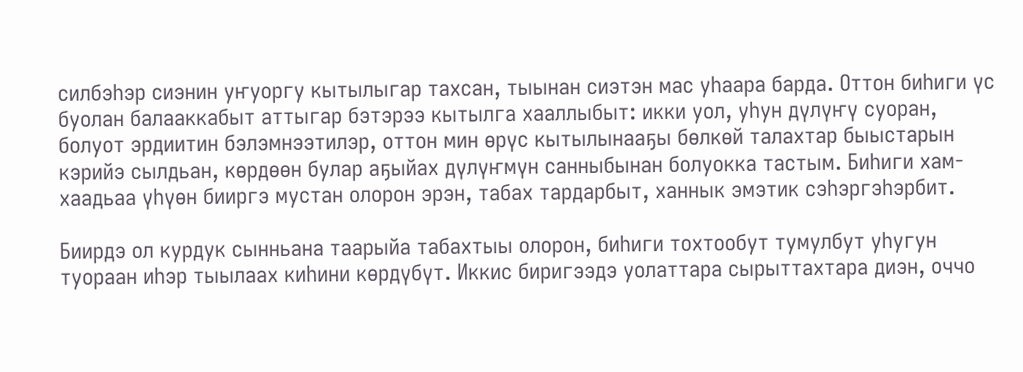силбэһэр сиэнин уҥуоргу кытылыгар тахсан, тыынан сиэтэн мас уһаара барда. Оттон биһиги үс буолан балааккабыт аттыгар бэтэрээ кытылга хааллыбыт: икки уол, уһун дүлүҥү суоран, болуот эрдиитин бэлэмнээтилэр, оттон мин өрүс кытылынааҕы бөлкөй талахтар быыстарын кэрийэ сылдьан, көрдөөн булар аҕыйах дүлүҥмүн санныбынан болуокка тастым. Биһиги хам-хаадьаа үһүөн бииргэ мустан олорон эрэн, табах тардарбыт, ханнык эмэтик сэһэргэһэрбит.

Биирдэ ол курдук сынньана таарыйа табахтыы олорон, биһиги тохтообут тумулбут уһугун туораан иһэр тыылаах киһини көрдүбүт. Иккис биригээдэ уолаттара сырыттахтара диэн, оччо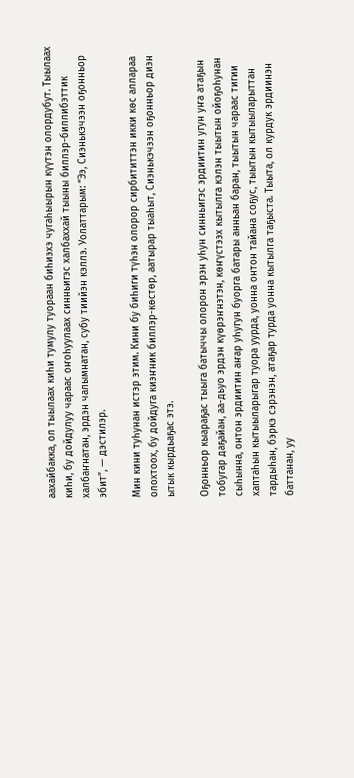аахайбакка, ол тыылаах киһи тумулу туораан биһиэхэ чугаһыырын күүтэн олордубут. Тыылаах киһи, бу дойдулуу чараас оҥоһуулаах синньигэс халбаххай тыыны биллэр-биллибэттик халбаҥнатан, эрдэн чалымнатан, субу тиийэн кэллэ. Уолаттарым: “Ээ, Сиэнькэчээн оҕонньор эбит”, — дэстилэр.

Мин кини туһунан истэр этим. Кини бу биһиги түһэн олорор сирбититтэн икки көс аллараа олохтоох, бу дойдуга киэҥник биллэр-көстөр, аатырар тыаһыт, Сиэнькэчээн оҕонньор диэн ытык кырдьаҕас этэ.

Оҕонньор кыараҕас тыыга батыччы олорон эрэн уһун синньигэс эрдиитин угун уҥа атаҕын тобугар даҕайан, аа-дьуо эрдэн күөрэҥнэтэн, көҥүстээх кытылга кэлэн тыытын ойоҕоһунан сыһынна, онтон эрдиитин аҥар уһугун буорга батары анньан баран, тыытын чараас тигии хаптаһын кытыыларыгар туора уурда, уонна онтон тайана соҕус, тыытын кытыыларыттан тардыһан, бэркэ сэрэнэн, атаҕар турда уонна кытылга таҕыста. Тыыта, ол курдук эрдиинэн баттанан, уу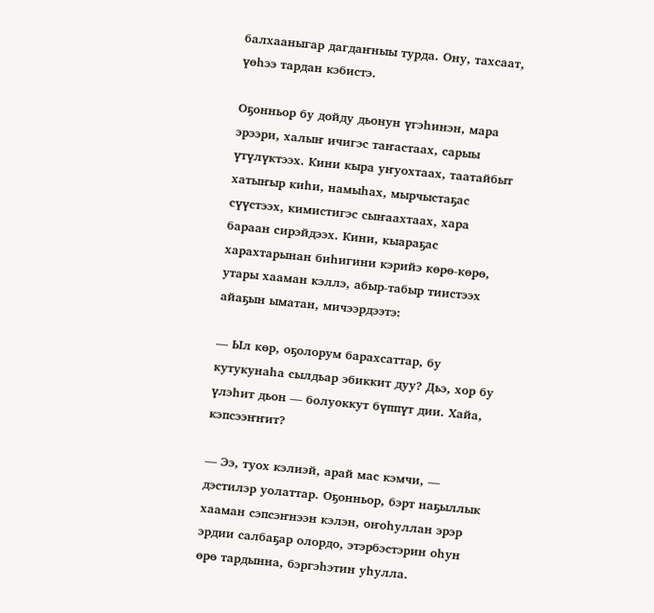балхааныгар дагдаҥныы турда. Ону, тахсаат, үөһээ тардан кэбистэ.

Оҕонньор бу дойду дьонун үгэһинэн, мара эрээри, халыҥ ичигэс таҥастаах, сарыы үтүлүктээх. Кини кыра уҥуохтаах, таатайбыт хатыҥыр киһи, намыһах, мырчыстаҕас сүүстээх, кимистигэс сыҥаахтаах, хара бараан сирэйдээх. Кини, кыараҕас харахтарынан биһигини кэрийэ көрө-көрө, утары хааман кэллэ, абыр-табыр тиистээх айаҕын ыматан, мичээрдээтэ:

— Ыл көр, оҕолорум барахсаттар, бу кутукунаһа сылдьар эбиккит дуу? Дьэ, хор бу үлэһит дьон — болуоккут бүппүт дии. Хайа, кэпсээҥҥит?

— Ээ, туох кэлиэй, арай мас кэмчи, — дэстилэр уолаттар. Оҕонньор, бэрт наҕыллык хааман сэпсэҥнээн кэлэн, оҥоһуллан эрэр эрдии салбаҕар олордо, этэрбэстэрин оһун өрө тардынна, бэргэһэтин уһулла.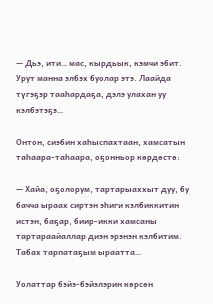— Дьэ, ити… мас, кырдьык, кэмчи эбит. Урут манна элбэх буолар этэ. Лаайда түгэҕэр тааһардаҕа, дэлэ улахан уу кэлбэтэҕэ…

Онтон, сиэбин хаһыспахтаан, хамсатын таһаара-таһаара, оҕонньор көрдөстө:

— Хайа, оҕолорум, тартарыаххыт дуу, бу бачча ыраах сиртэн эһиги кэлбиккитин истэн, баҕар, биир-икки хамсаны тартараайаллар диэн эрэнэн кэлбитим. Табах тарпатаҕым ыраатта…

Уолаттар бэйэ-бэйэлэрин көрсөн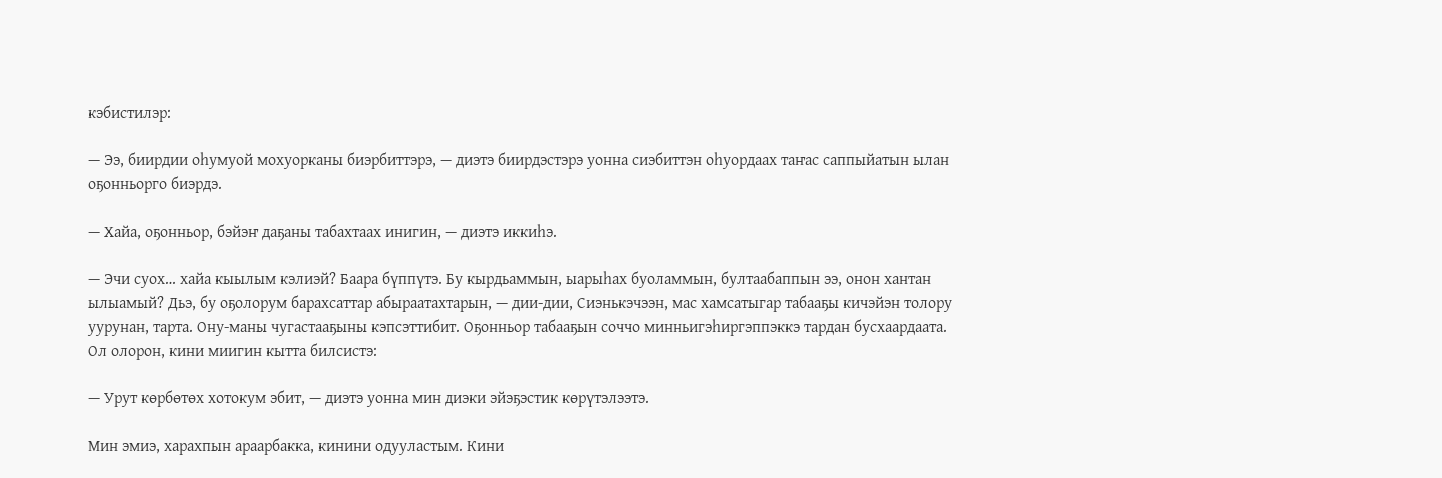кэбистилэр:

— Ээ, биирдии оһумуой мохуорканы биэрбиттэрэ, — диэтэ биирдэстэрэ уонна сиэбиттэн оһуордаах таҥас саппыйатын ылан оҕонньорго биэрдэ.

— Хайа, оҕонньор, бэйэҥ даҕаны табахтаах инигин, — диэтэ иккиһэ.

— Эчи суох… хайа кыылым кэлиэй? Баара бүппүтэ. Бу кырдьаммын, ыарыһах буоламмын, бултаабаппын ээ, онон хантан ылыамый? Дьэ, бу оҕолорум барахсаттар абыраатахтарын, — дии-дии, Сиэнькэчээн, мас хамсатыгар табааҕы кичэйэн толору уурунан, тарта. Ону-маны чугастааҕыны кэпсэттибит. Оҕонньор табааҕын соччо минньигэһиргэппэккэ тардан бусхаардаата. Ол олорон, кини миигин кытта билсистэ:

— Урут көрбөтөх хотокум эбит, — диэтэ уонна мин диэки эйэҕэстик көрүтэлээтэ.

Мин эмиэ, харахпын араарбакка, кинини одууластым. Кини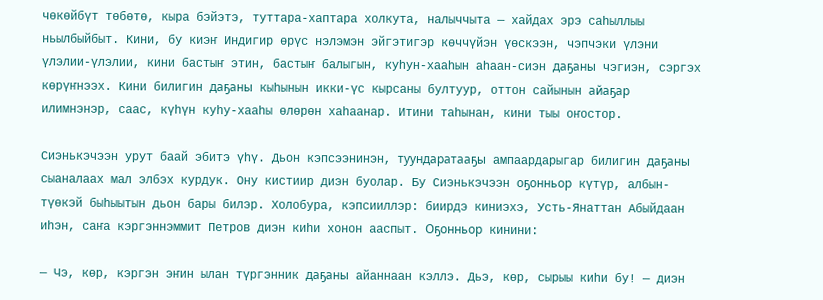чөкөйбүт төбөтө, кыра бэйэтэ, туттара-хаптара холкута, налыччыта — хайдах эрэ саһыллыы ньылбыйбыт. Кини, бу киэҥ Индигир өрүс нэлэмэн эйгэтигэр көччүйэн үөскээн, чэпчэки үлэни үлэлии-үлэлии, кини бастыҥ этин, бастыҥ балыгын, куһун-хааһын аһаан-сиэн даҕаны чэгиэн, сэргэх көрүҥнээх. Кини билигин даҕаны кыһынын икки-үс кырсаны бултуур, оттон сайынын айаҕар илимнэнэр, саас, күһүн куһу-хааһы өлөрөн хаһаанар. Итини таһынан, кини тыы оҥостор.

Сиэнькэчээн урут баай эбитэ үһү. Дьон кэпсээнинэн, туундаратааҕы ампаардарыгар билигин даҕаны сыаналаах мал элбэх курдук. Ону кистиир диэн буолар. Бу Сиэнькэчээн оҕонньор күтүр, албын-түөкэй быһыытын дьон бары билэр. Холобура, кэпсииллэр: биирдэ киниэхэ, Усть-Янаттан Абыйдаан иһэн, саҥа кэргэннэммит Петров диэн киһи хонон ааспыт. Оҕонньор кинини:

— Чэ, көр, кэргэн эҥин ылан түргэнник даҕаны айаннаан кэллэ. Дьэ, көр, сырыы киһи бу! — диэн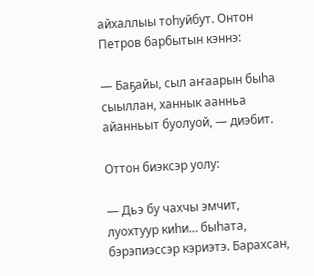айхаллыы тоһуйбут. Онтон Петров барбытын кэннэ:

— Баҕайы, сыл аҥаарын быһа сыыллан, ханнык аанньа айанньыт буолуой, — диэбит.

Оттон биэксэр уолу:

— Дьэ бу чахчы эмчит, луохтуур киһи… быһата, бэрэпиэссэр кэриэтэ. Барахсан,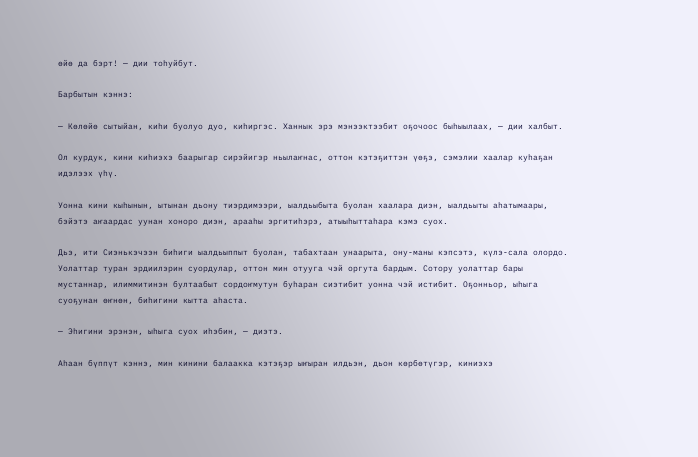өйө да бэрт! — дии тоһуйбут.

Барбытын кэннэ:

— Көлөйө сытыйан, киһи буолуо дуо, киһиргэс. Ханнык эрэ мэнээктээбит оҕочоос быһыылаах, — дии халбыт.

Ол курдук, кини киһиэхэ баарыгар сирэйигэр ньылаҥнас, оттон кэтэҕиттэн үөҕэ, сэмэлии хаалар куһаҕан идэлээх үһү.

Уонна кини кыһынын, ытынан дьону тиэрдимээри, ыалдьыбыта буолан хаалара диэн, ыалдьыты аһатымаары, бэйэтэ аҥаардас уунан хоноро диэн, арааһы эргитиһэрэ, атыыһыттаһара кэмэ суох.

Дьэ, ити Сиэнькэчээн биһиги ыалдьыппыт буолан, табахтаан унаарыта, ону-маны кэпсэтэ, күлэ-сала олордо. Уолаттар туран эрдиилэрин суордулар, оттон мин отууга чэй оргута бардым. Сотору уолаттар бары мустаннар, илиммитинэн бултаабыт сордоҥмутун буһаран сиэтибит уонна чэй истибит. Оҕонньор, ыһыга суоҕунан өҥнөн, биһигини кытта аһаста.

— Эһигини эрэнэн, ыһыга суох иһэбин, — диэтэ.

Аһаан бүппүт кэннэ, мин кинини балаакка кэтэҕэр ыҥыран илдьэн, дьон көрбөтүгэр, киниэхэ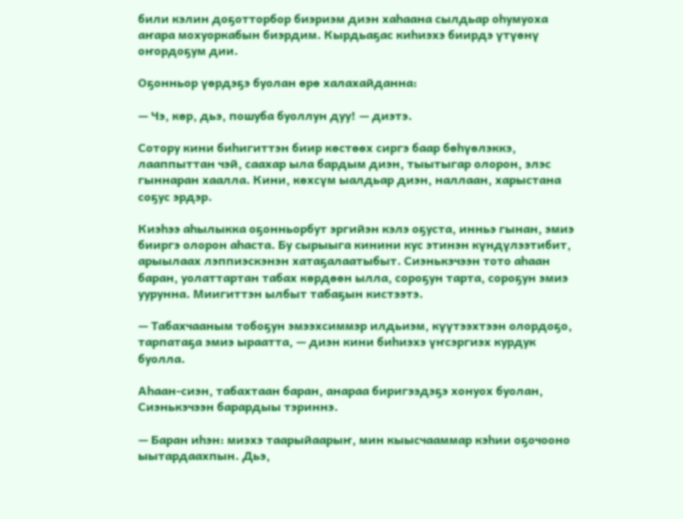били кэлин доҕотторбор биэриэм диэн хаһаана сылдьар оһумуоха аҥара мохуоркабын биэрдим. Кырдьаҕас киһиэхэ биирдэ үтүөнү оҥордоҕум дии.

Оҕонньор үөрдэҕэ буолан өрө халахайданна:

— Чэ, көр, дьэ, пошуба буоллун дуу! — диэтэ.

Сотору кини биһигиттэн биир көстөөх сиргэ баар бөһүөлэккэ, лааппыттан чэй, саахар ыла бардым диэн, тыытыгар олорон, элэс гыннаран хаалла. Кини, көхсүм ыалдьар диэн, наллаан, харыстана соҕус эрдэр.

Киэһээ аһылыкка оҕонньорбут эргийэн кэлэ оҕуста, инньэ гынан, эмиэ бииргэ олорон аһаста. Бу сырыыга кинини кус этинэн күндүлээтибит, арыылаах лэппиэскэнэн хатаҕалаатыбыт. Сиэнькэчээн тото аһаан баран, уолаттартан табах көрдөөн ылла, сороҕун тарта, сороҕун эмиэ уурунна. Миигиттэн ылбыт табаҕын кистээтэ.

— Табахчааным тобоҕун эмээхсиммэр илдьиэм, күүтээхтээн олордоҕо, тарпатаҕа эмиэ ыраатта, — диэн кини биһиэхэ үҥсэргиэх курдук буолла.

Аһаан-сиэн, табахтаан баран, анараа биригээдэҕэ хонуох буолан, Сиэнькэчээн барардыы тэриннэ.

— Баран иһэн: миэхэ таарыйаарыҥ, мин кыысчааммар кэһии оҕочооно ыытардаахпын. Дьэ,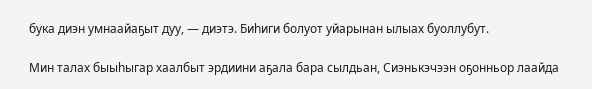бука диэн умнаайаҕыт дуу, — диэтэ. Биһиги болуот уйарынан ылыах буоллубут.

Мин талах быыһыгар хаалбыт эрдиини аҕала бара сылдьан, Сиэнькэчээн оҕонньор лаайда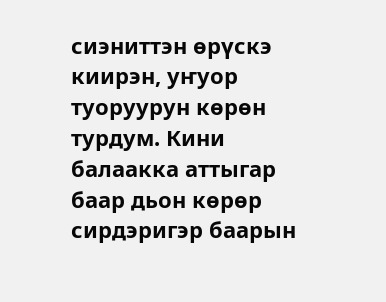сиэниттэн өрүскэ киирэн, уҥуор туоруурун көрөн турдум. Кини балаакка аттыгар баар дьон көрөр сирдэригэр баарын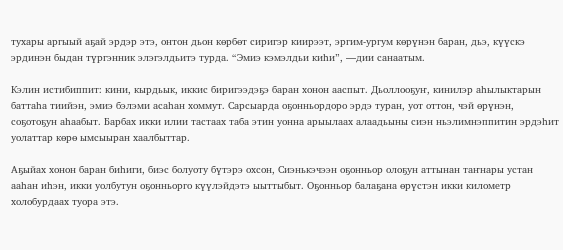тухары аргыый аҕай эрдэр этэ, онтон дьон көрбөт сиригэр киирээт, эргим-ургум көрүнэн баран, дьэ, күүскэ эрдинэн быдан түргэнник элэгэлдьитэ турда. “Эмиэ кэмэлдьи киһи”, —дии санаатым.

Кэлин истибиппит: кини, кырдьык, иккис биригээдэҕэ баран хонон ааспыт. Дьоллооҕуҥ, кинилэр аһылыктарын баттаһа тиийэн, эмиэ бэлэми асаһан хоммут. Сарсыарда оҕонньордоро эрдэ туран, уот оттон, чэй өрүнэн, соҕотоҕун аһаабыт. Барбах икки илии тастаах таба этин уонна арыылаах алаадьыны сиэн ньэлимнэппитин эрдэһит уолаттар көрө ымсыыран хаалбыттар.

Аҕыйах хонон баран биһиги, биэс болуоту бүтэрэ охсон, Сиэнькэчээн оҕонньор олоҕун аттынан таҥнары устан ааһан иһэн, икки уолбутун оҕонньорго күүлэйдэтэ ыыттыбыт. Оҕонньор балаҕана өрүстэн икки километр холобурдаах туора этэ.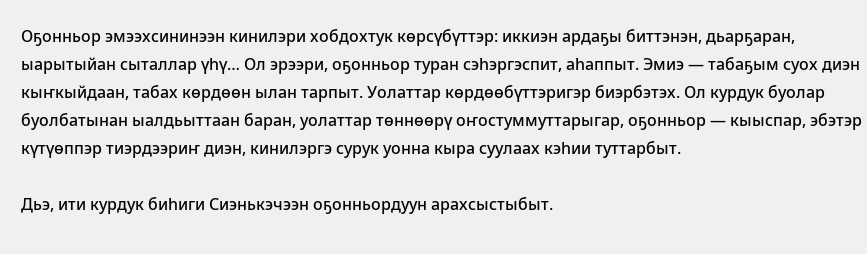Оҕонньор эмээхсининээн кинилэри хобдохтук көрсүбүттэр: иккиэн ардаҕы биттэнэн, дьарҕаран, ыарытыйан сыталлар үһү… Ол эрээри, оҕонньор туран сэһэргэспит, аһаппыт. Эмиэ — табаҕым суох диэн кыҥкыйдаан, табах көрдөөн ылан тарпыт. Уолаттар көрдөөбүттэригэр биэрбэтэх. Ол курдук буолар буолбатынан ыалдьыттаан баран, уолаттар төннөөрү оҥостуммуттарыгар, оҕонньор — кыыспар, эбэтэр күтүөппэр тиэрдээриҥ диэн, кинилэргэ сурук уонна кыра суулаах кэһии туттарбыт.

Дьэ, ити курдук биһиги Сиэнькэчээн оҕонньордуун арахсыстыбыт.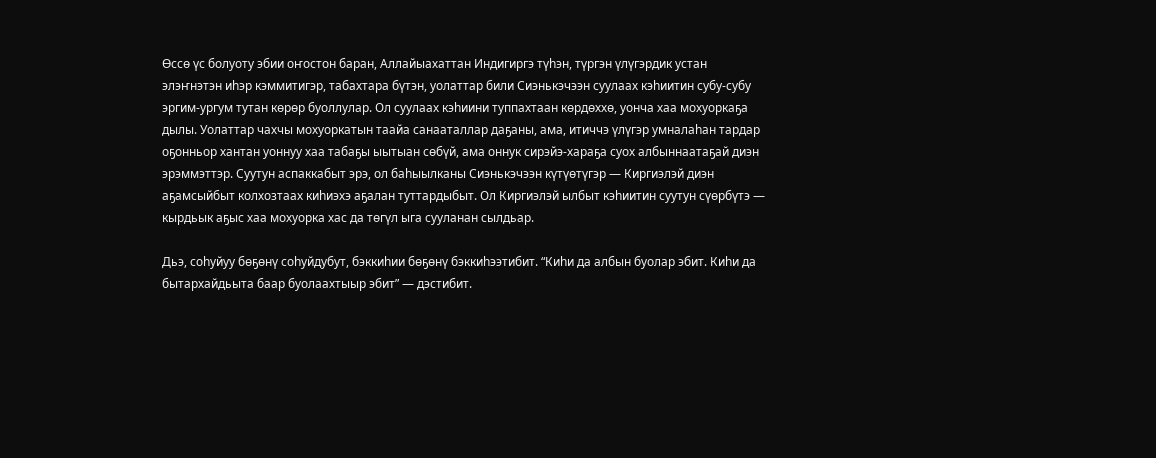Өссө үс болуоту эбии оҥостон баран, Аллайыахаттан Индигиргэ түһэн, түргэн үлүгэрдик устан элэҥнэтэн иһэр кэммитигэр, табахтара бүтэн, уолаттар били Сиэнькэчээн суулаах кэһиитин субу-субу эргим-ургум тутан көрөр буоллулар. Ол суулаах кэһиини туппахтаан көрдөххө, уонча хаа мохуоркаҕа дылы. Уолаттар чахчы мохуоркатын таайа санааталлар даҕаны, ама, итиччэ үлүгэр умналаһан тардар оҕонньор хантан уоннуу хаа табаҕы ыытыан сөбүй, ама оннук сирэйэ-хараҕа суох албыннаатаҕай диэн эрэммэттэр. Суутун аспаккабыт эрэ, ол баһыылканы Сиэнькэчээн күтүөтүгэр — Киргиэлэй диэн аҕамсыйбыт колхозтаах киһиэхэ аҕалан туттардыбыт. Ол Киргиэлэй ылбыт кэһиитин суутун сүөрбүтэ — кырдьык аҕыс хаа мохуорка хас да төгүл ыга сууланан сылдьар.

Дьэ, соһуйуу бөҕөнү соһуйдубут, бэккиһии бөҕөнү бэккиһээтибит. “Киһи да албын буолар эбит. Киһи да бытархайдьыта баар буолаахтыыр эбит” — дэстибит.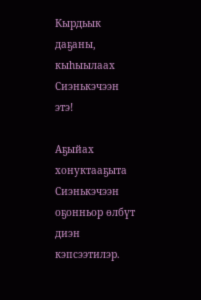Кырдьык даҕаны, кыһыылаах Сиэнькэчээн этэ!

Аҕыйах хонуктааҕыта Сиэнькэчээн оҕонньор өлбүт диэн кэпсээтилэр.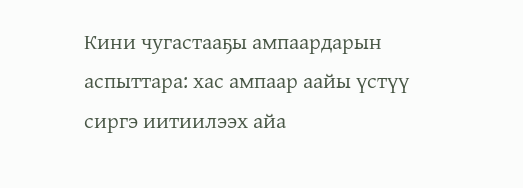Кини чугастааҕы ампаардарын аспыттара: хас ампаар аайы үстүү сиргэ иитиилээх айа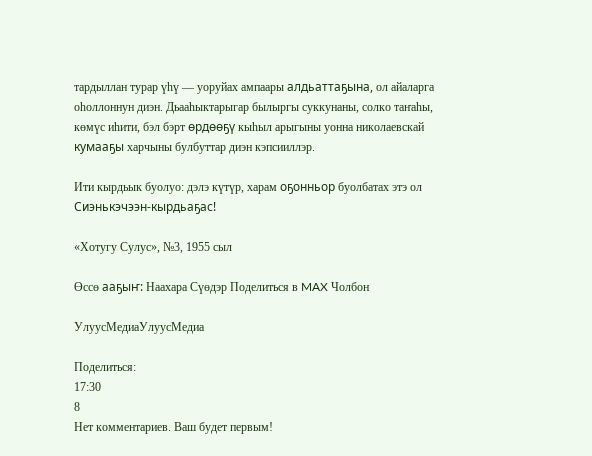тардыллан турар үһү — уоруйах ампаары алдьаттаҕына, ол айаларга оһоллоннун диэн. Дьааһыктарыгар былыргы суккунаны, солко таҥаһы, көмүс иһити, бэл бэрт өрдөөҕү кыһыл арыгыны уонна николаевскай кумааҕы харчыны булбуттар диэн кэпсииллэр.

Ити кырдьык буолуо: дэлэ күтүр, харам оҕонньор буолбатах этэ ол Сиэнькэчээн-кырдьаҕас!

«Хотугу Сулус», №3, 1955 сыл

Өссө ааҕыҥ: Наахара Сүөдэр Поделиться в MAX Чолбон

УлуусМедиаУлуусМедиа

Поделиться:
17:30
8
Нет комментариев. Ваш будет первым!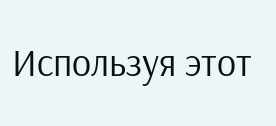Используя этот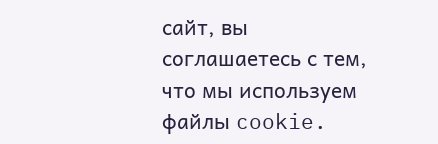сайт, вы соглашаетесь с тем, что мы используем файлы cookie.